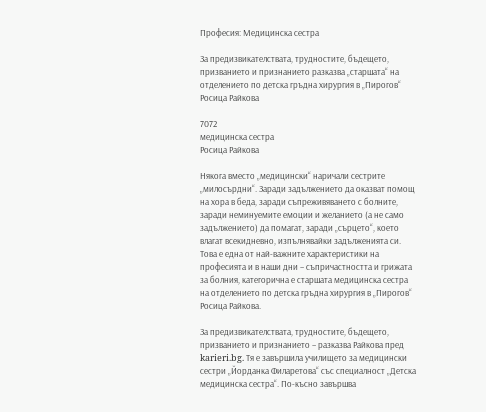Професия: Медицинска сестра

За предизвикателствата, трудностите, бъдещето, призванието и признанието разказва „старшата“ на отделението по детска гръдна хирургия в „Пирогов“ Росица Райкова

7072
медицинска сестра
Росица Райкова

Някога вместо „медицински“ наричали сестрите „милосърдни“. Заради задължението да оказват помощ на хора в беда, заради съпреживяването с болните, заради неминуемите емоции и желанието (а не само задължението) да помагат, заради „сърцето“, което влагат всекидневно, изпълнявайки задълженията си. Това е една от най-важните характеристики на професията и в наши дни – съпричастността и грижата за болния, категорична е старшата медицинска сестра на отделението по детска гръдна хирургия в „Пирогов“ Росица Райкова.

За предизвикателствата, трудностите, бъдещето, призванието и признанието – разказва Райкова пред karieri.bg. Тя е завършила училището за медицински сестри „Йорданка Филаретова“ със специалност „Детска медицинска сестра“. По-късно завършва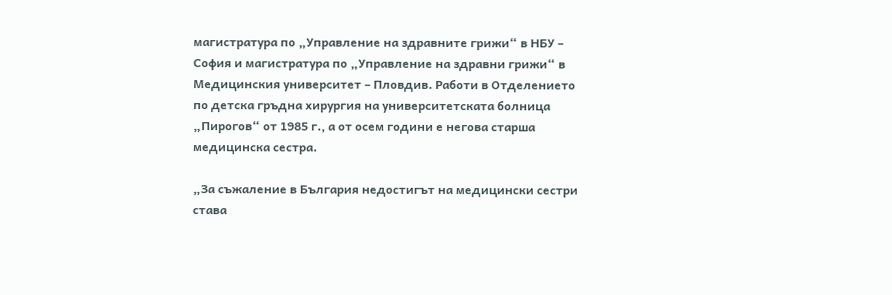магистратура по „Управление на здравните грижи“ в НБУ – София и магистратура по „Управление на здравни грижи“ в Медицинския университет – Пловдив. Работи в Отделението по детска гръдна хирургия на университетската болница „Пирогов“ от 1985 г., а от осем години е негова старша медицинска сестра.

„За съжаление в България недостигът на медицински сестри става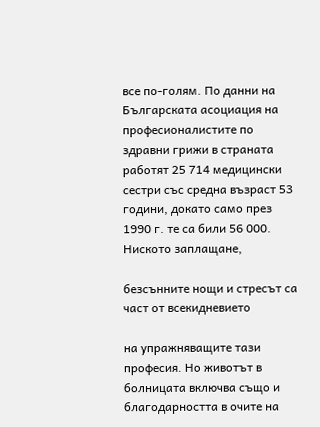все по-голям. По данни на Българската асоциация на професионалистите по здравни грижи в страната работят 25 714 медицински сестри със средна възраст 53 години, докато само през 1990 г. те са били 56 000. Ниското заплащане,

безсънните нощи и стресът са част от всекидневието

на упражняващите тази професия. Но животът в болницата включва също и благодарността в очите на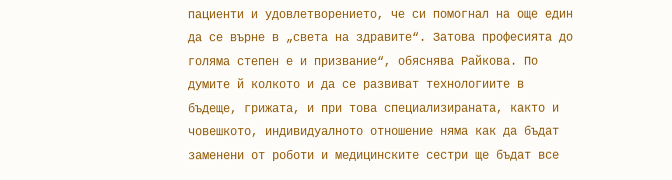пациенти и удовлетворението, че си помогнал на още един да се върне в „света на здравите“. Затова професията до голяма степен е и призвание“, обяснява Райкова. По думите й колкото и да се развиват технологиите в бъдеще, грижата, и при това специализираната, както и човешкото, индивидуалното отношение няма как да бъдат заменени от роботи и медицинските сестри ще бъдат все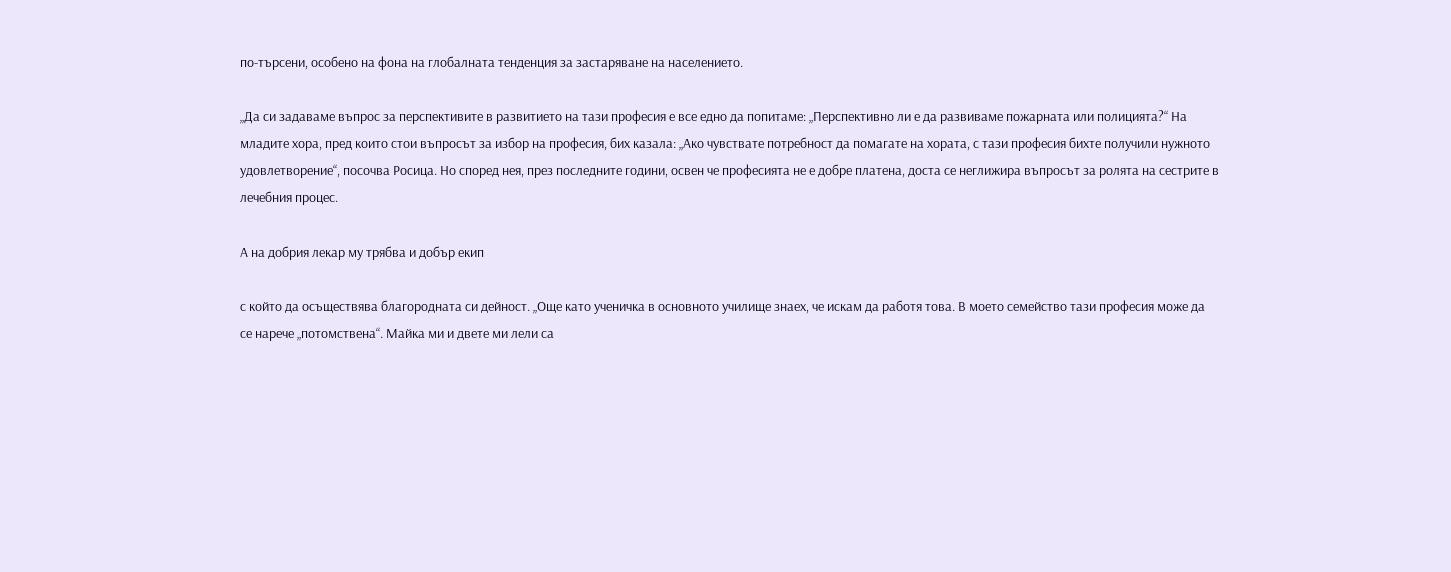по-търсени, особено на фона на глобалната тенденция за застаряване на населението.

„Да си задаваме въпрос за перспективите в развитието на тази професия е все едно да попитаме: „Перспективно ли е да развиваме пожарната или полицията?“ На младите хора, пред които стои въпросът за избор на професия, бих казала: „Ако чувствате потребност да помагате на хората, с тази професия бихте получили нужното удовлетворение“, посочва Росица. Но според нея, през последните години, освен че професията не е добре платена, доста се неглижира въпросът за ролята на сестрите в лечебния процес.

А на добрия лекар му трябва и добър екип

с който да осъществява благородната си дейност. „Още като ученичка в основното училище знаех, че искам да работя това. В моето семейство тази професия може да се нарече „потомствена“. Майка ми и двете ми лели са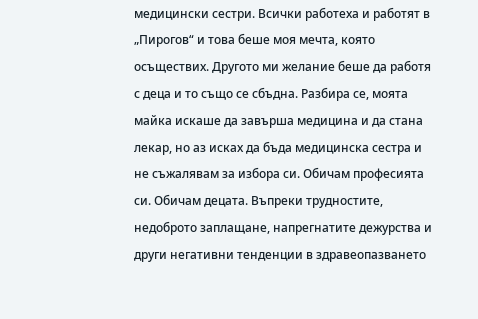медицински сестри. Всички работеха и работят в „Пирогов“ и това беше моя мечта, която осъществих. Другото ми желание беше да работя с деца и то също се сбъдна. Разбира се, моята майка искаше да завърша медицина и да стана лекар, но аз исках да бъда медицинска сестра и не съжалявам за избора си. Обичам професията си. Обичам децата. Въпреки трудностите, недоброто заплащане, напрегнатите дежурства и други негативни тенденции в здравеопазването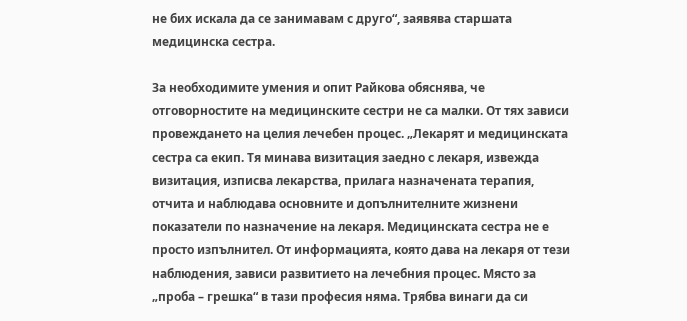не бих искала да се занимавам с друго“, заявява старшата медицинска сестра.

За необходимите умения и опит Райкова обяснява, че отговорностите на медицинските сестри не са малки. От тях зависи провеждането на целия лечебен процес. „Лекарят и медицинската сестра са екип. Тя минава визитация заедно с лекаря, извежда визитация, изписва лекарства, прилага назначената терапия, отчита и наблюдава основните и допълнителните жизнени показатели по назначение на лекаря. Медицинската сестра не е просто изпълнител. От информацията, която дава на лекаря от тези наблюдения, зависи развитието на лечебния процес. Място за „проба – грешка“ в тази професия няма. Трябва винаги да си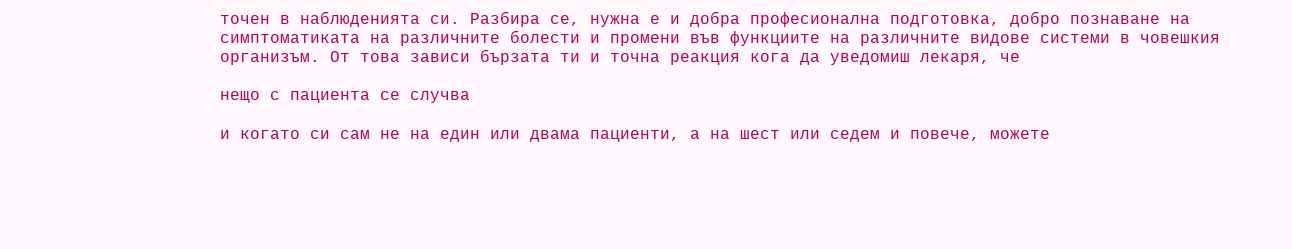точен в наблюденията си. Разбира се, нужна е и добра професионална подготовка, добро познаване на симптоматиката на различните болести и промени във функциите на различните видове системи в човешкия организъм. От това зависи бързата ти и точна реакция кога да уведомиш лекаря, че

нещо с пациента се случва

и когато си сам не на един или двама пациенти, а на шест или седем и повече, можете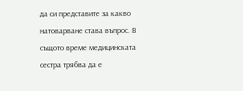да си представите за какво натоварване става въпрос. В същото време медицинската сестра трябва да е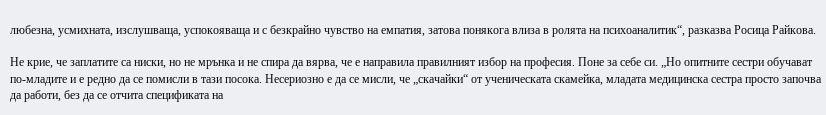любезна, усмихната, изслушваща, успокояваща и с безкрайно чувство на емпатия, затова понякога влиза в ролята на психоаналитик“, разказва Росица Райкова.

Не крие, че заплатите са ниски, но не мрънка и не спира да вярва, че е направила правилният избор на професия. Поне за себе си. „Но опитните сестри обучават по-младите и е редно да се помисли в тази посока. Несериозно е да се мисли, че „скачайки“ от ученическата скамейка, младата медицинска сестра просто започва да работи, без да се отчита спецификата на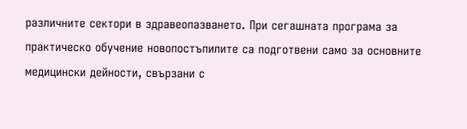различните сектори в здравеопазването. При сегашната програма за практическо обучение новопостъпилите са подготвени само за основните медицински дейности, свързани с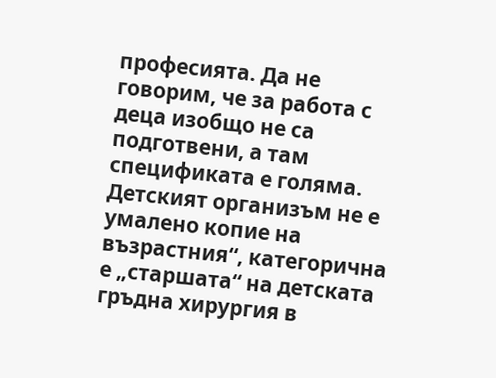професията. Да не говорим, че за работа с деца изобщо не са подготвени, а там спецификата е голяма. Детският организъм не е умалено копие на възрастния“, категорична е „старшата“ на детската гръдна хирургия в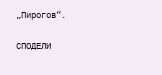„Пирогов“.

СПОДЕЛИ